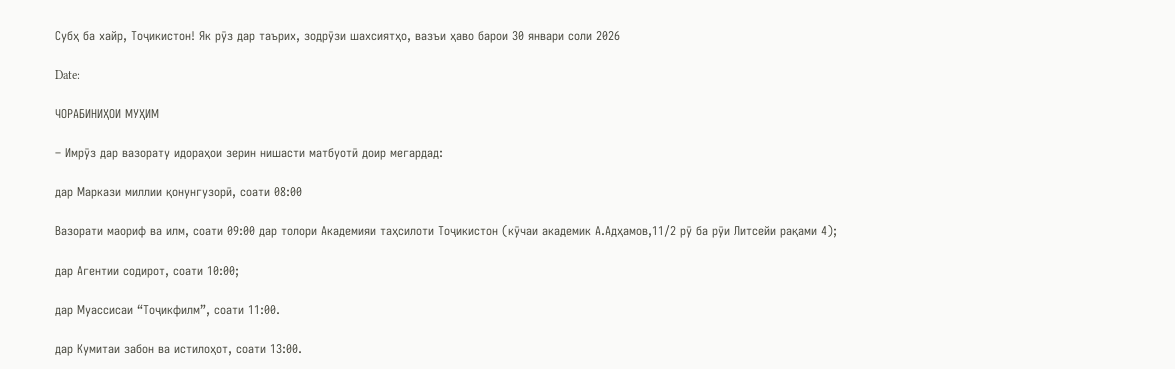Субҳ ба хайр, Тоҷикистон! Як рӯз дар таърих, зодрӯзи шахсиятҳо, вазъи ҳаво барои 30 январи соли 2026

Date:

ЧОРАБИНИҲОИ МУҲИМ

– Имрӯз дар вазорату идораҳои зерин нишасти матбуотӣ доир мегардад:

дар Маркази миллии қонунгузорӣ, соати 08:00

Вазорати маориф ва илм, соати 09:00 дар толори Академияи таҳсилоти Тоҷикистон (кӯчаи академик А.Адҳамов,11/2 рӯ ба рӯи Литсейи рақами 4);

дар Агентии содирот, соати 10:00;

дар Муассисаи “Тоҷикфилм”, соати 11:00.

дар Кумитаи забон ва истилоҳот, соати 13:00.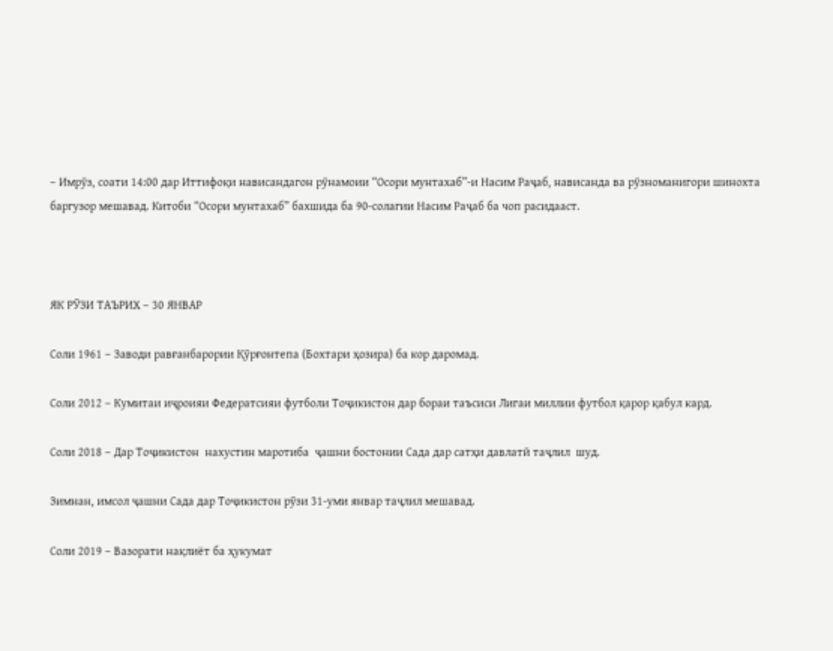– Имрӯз, соати 14:00 дар Иттифоқи нависандагон рӯнамоии “Осори мунтахаб”-и Насим Раҷаб, нависанда ва рӯзноманигори шинохта баргузор мешавад. Китоби “Осори мунтахаб” бахшида ба 90-солагии Насим Раҷаб ба чоп расидааст.



ЯК РӮЗИ ТАЪРИХ – 30 ЯНВАР

Соли 1961 – Заводи равғанбарории Қӯрғонтепа (Бохтари ҳозира) ба кор даромад.

Соли 2012 – Кумитаи иҷроияи Федератсияи футболи Тоҷикистон дар бораи таъсиси Лигаи миллии футбол қарор қабул кард.

Соли 2018 – Дар Тоҷикистон  нахустин маротиба  ҷашни бостонии Сада дар сатҳи давлатӣ таҷлил  шуд.

Зимнан, имсол ҷашни Сада дар Тоҷикистон рӯзи 31-уми январ таҷлил мешавад.

Соли 2019 – Вазорати нақлиёт ба ҳукумат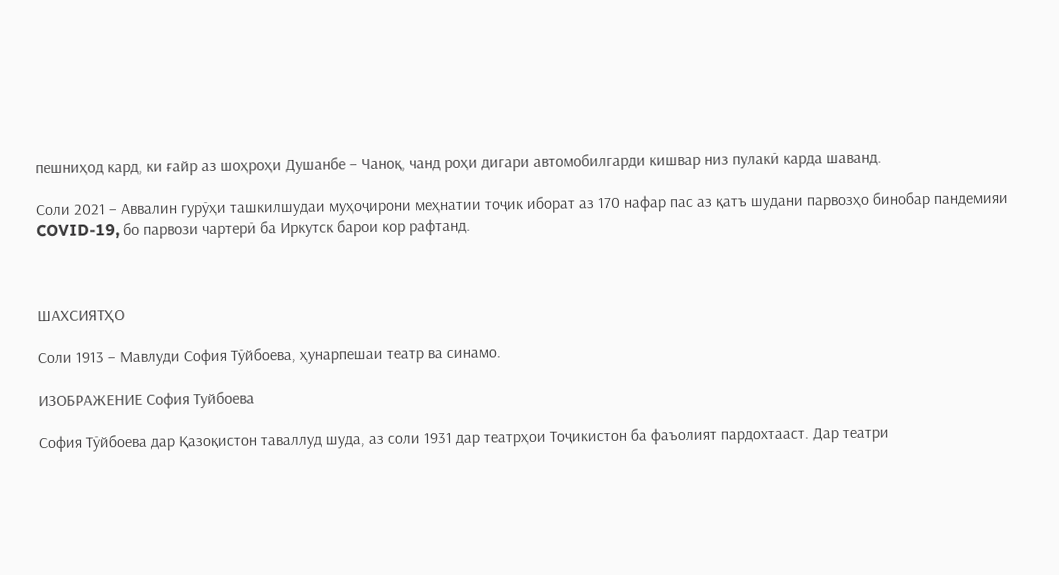пешниҳод кард, ки ғайр аз шоҳроҳи Душанбе – Чаноқ, чанд роҳи дигари автомобилгарди кишвар низ пулакӣ карда шаванд.

Соли 2021 – Аввалин гурӯҳи ташкилшудаи муҳоҷирони меҳнатии тоҷик иборат аз 170 нафар пас аз қатъ шудани парвозҳо бинобар пандемияи COVID-19, бо парвози чартерӣ ба Иркутск барои кор рафтанд.



ШАХСИЯТҲО

Соли 1913 – Мавлуди София Тӯйбоева, ҳунарпешаи театр ва синамо.

ИЗОБРАЖЕНИЕ София Туйбоева

София Тӯйбоева дар Қазоқистон таваллуд шуда, аз соли 1931 дар театрҳои Тоҷикистон ба фаъолият пардохтааст. Дар театри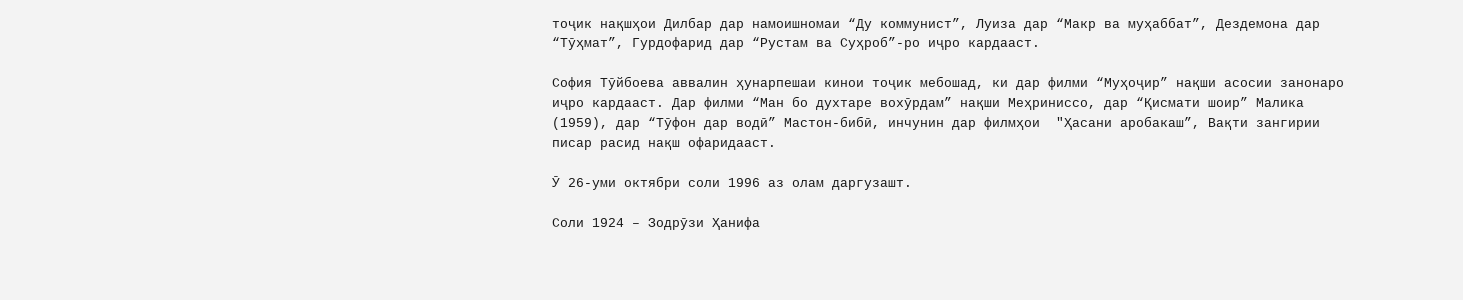тоҷик нақшҳои Дилбар дар намоишномаи “Ду коммунист”, Луиза дар “Макр ва муҳаббат”, Дездемона дар “Тӯҳмат”, Гурдофарид дар “Рустам ва Суҳроб”-ро иҷро кардааст.

София Тӯйбоева аввалин ҳунарпешаи кинои тоҷик мебошад, ки дар филми “Муҳоҷир” нақши асосии занонаро иҷро кардааст. Дар филми “Ман бо духтаре вохӯрдам” нақши Меҳриниссо, дар “Қисмати шоир” Малика (1959), дар “Тӯфон дар водӣ” Мастон-бибӣ, инчунин дар филмҳои  "Ҳасани аробакаш”, Вақти зангирии писар расид нақш офаридааст.

Ӯ 26-уми октябри соли 1996 аз олам даргузашт.

Соли 1924 – Зодрӯзи Ҳанифа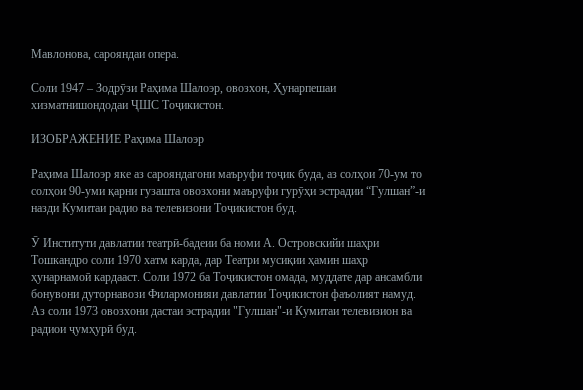Мавлонова, сарояндаи опера.

Соли 1947 – Зодрӯзи Раҳима Шалоэр, овозхон, Ҳунарпешаи хизматнишондодаи ҶШС Тоҷикистон.

ИЗОБРАЖЕНИЕ Раҳима Шалоэр

Раҳима Шалоэр яке аз сарояндагони маъруфи тоҷик буда, аз солҳои 70-ум то солҳои 90-уми қарни гузашта овозхони маъруфи гурӯҳи эстрадии “Гулшан”-и назди Кумитаи радио ва телевизони Тоҷикистон буд.

Ӯ Институти давлатии театрӣ-бадеии ба номи А. Островскийи шаҳри Тошкандро соли 1970 хатм карда, дар Театри мусиқии ҳамин шаҳр ҳунарнамоӣ кардааст. Соли 1972 ба Тоҷикистон омада, муддате дар ансамбли бонувони дуторнавози Филармонияи давлатии Тоҷикистон фаъолият намуд. Аз соли 1973 овозхони дастаи эстрадии "Гулшан"-и Кумитаи телевизион ва радиои ҷумҳурӣ буд.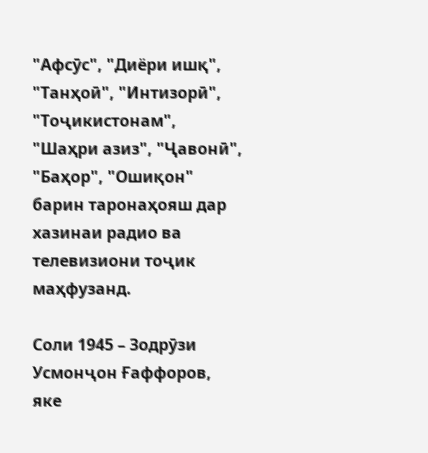"Афсӯс", "Диёри ишқ", "Танҳоӣ", "Интизорӣ", "Тоҷикистонам", "Шаҳри азиз", "Ҷавонӣ", "Баҳор", "Ошиқон" барин таронаҳояш дар хазинаи радио ва телевизиони тоҷик маҳфузанд.

Соли 1945 – Зодрӯзи Усмонҷон Ғаффоров, яке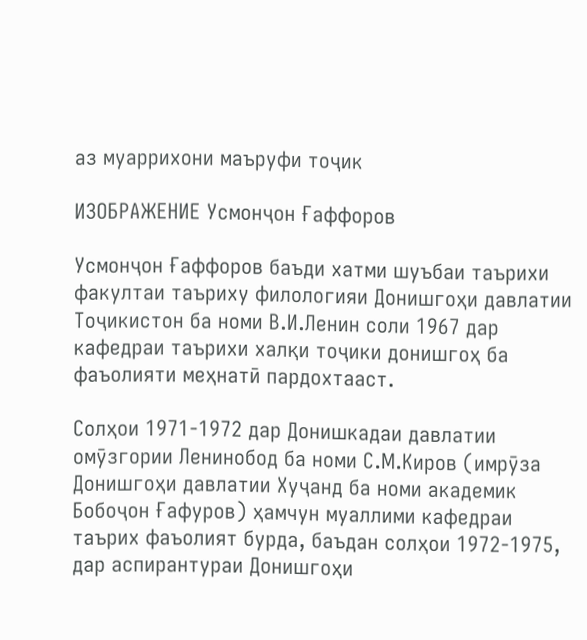аз муаррихони маъруфи тоҷик

ИЗОБРАЖЕНИЕ Усмонҷон Ғаффоров

Усмонҷон Ғаффоров баъди хатми шуъбаи таърихи факултаи таъриху филологияи Донишгоҳи давлатии Тоҷикистон ба номи В.И.Ленин соли 1967 дар кафедраи таърихи халқи тоҷики донишгоҳ ба фаъолияти меҳнатӣ пардохтааст.

Солҳои 1971-1972 дар Донишкадаи давлатии омӯзгории Ленинобод ба номи С.М.Киров (имрӯза Донишгоҳи давлатии Хуҷанд ба номи академик Бобоҷон Ғафуров) ҳамчун муаллими кафедраи таърих фаъолият бурда, баъдан солҳои 1972-1975, дар аспирантураи Донишгоҳи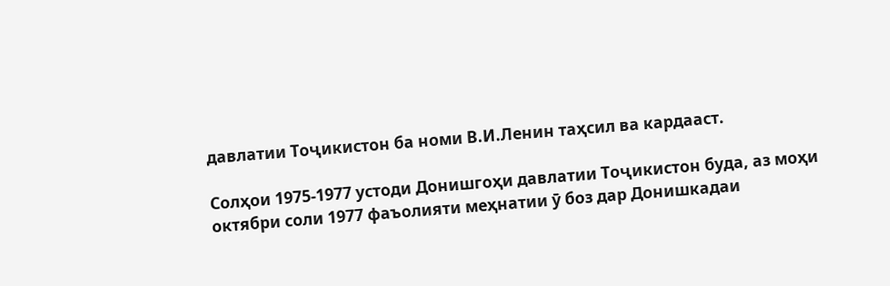давлатии Тоҷикистон ба номи В.И.Ленин таҳсил ва кардааст.

Солҳои 1975-1977 устоди Донишгоҳи давлатии Тоҷикистон буда, аз моҳи октябри соли 1977 фаъолияти меҳнатии ӯ боз дар Донишкадаи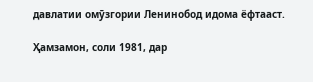давлатии омӯзгории Ленинобод идома ёфтааст.

Ҳамзамон, соли 1981, дар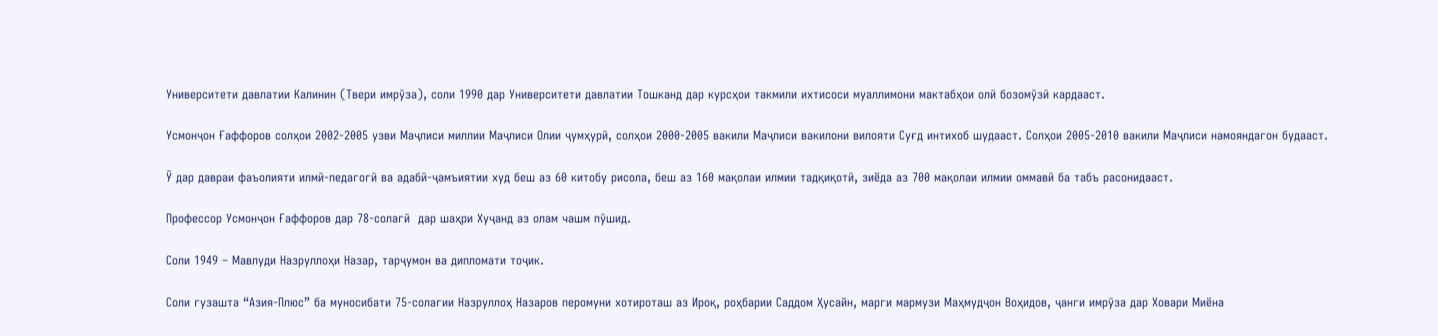Университети давлатии Калинин (Твери имрӯза), соли 1990 дар Университети давлатии Тошканд дар курсҳои такмили ихтисоси муаллимони мактабҳои олӣ бозомӯзӣ кардааст.

Усмонҷон Ғаффоров солҳои 2002-2005 узви Маҷлиси миллии Маҷлиси Олии ҷумҳурӣ, солҳои 2000-2005 вакили Маҷлиси вакилони вилояти Суғд интихоб шудааст. Солҳои 2005-2010 вакили Маҷлиси намояндагон будааст.

Ӯ дар давраи фаъолияти илмӣ-педагогӣ ва адабӣ-ҷамъиятии худ беш аз 60 китобу рисола, беш аз 160 мақолаи илмии тадқиқотӣ, зиёда аз 700 мақолаи илмии оммавӣ ба табъ расонидааст.

Профессор Усмонҷон Ғаффоров дар 78-солагӣ  дар шаҳри Хуҷанд аз олам чашм пӯшид.

Соли 1949 – Мавлуди Назруллоҳи Назар, тарҷумон ва дипломати тоҷик.

Соли гузашта “Азия-Плюс” ба муносибати 75-солагии Назруллоҳ Назаров перомуни хотироташ аз Ироқ, роҳбарии Саддом Ҳусайн, марги мармузи Маҳмудҷон Воҳидов, ҷанги имрӯза дар Ховари Миёна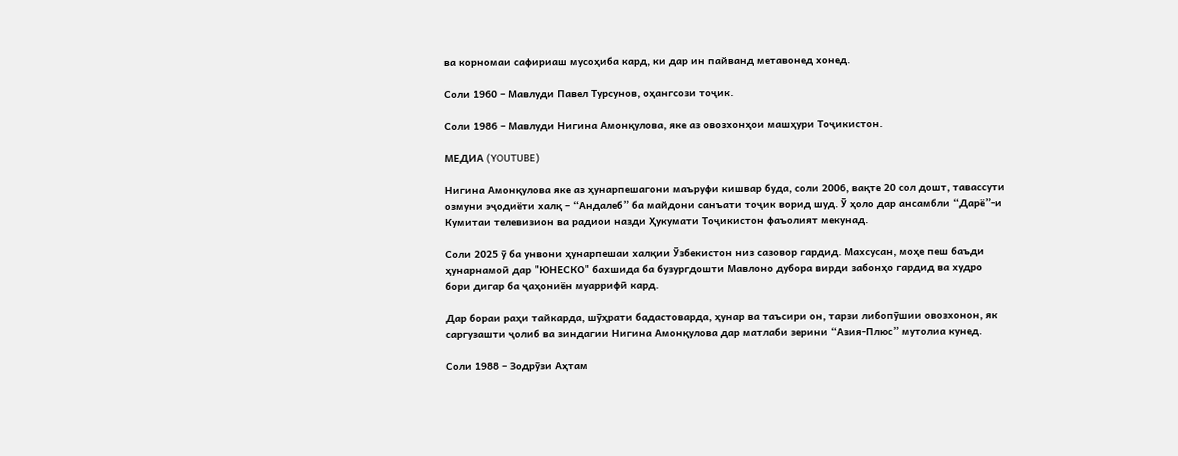ва корномаи сафириаш мусоҳиба кард, ки дар ин пайванд метавонед хонед.

Соли 1960 – Мавлуди Павел Турсунов, оҳангсози тоҷик.

Соли 1986 – Мавлуди Нигина Амонқулова, яке аз овозхонҳои машҳури Тоҷикистон.

МЕДИА (YOUTUBE)

Нигина Амонқулова яке аз ҳунарпешагони маъруфи кишвар буда, соли 2006, вақте 20 сол дошт, тавассути озмуни эҷодиёти халқ – “Андалеб” ба майдони санъати тоҷик ворид шуд. Ӯ ҳоло дар ансамбли “Дарё”-и Кумитаи телевизион ва радиои назди Ҳукумати Тоҷикистон фаъолият мекунад.

Соли 2025 ӯ ба унвони ҳунарпешаи халқии Ӯзбекистон низ сазовор гардид. Махсусан, моҳе пеш баъди ҳунарнамоӣ дар "ЮНЕСКО" бахшида ба бузургдошти Мавлоно дубора вирди забонҳо гардид ва худро бори дигар ба ҷаҳониён муаррифӣ кард.

Дар бораи раҳи тайкарда, шӯҳрати бадастоварда, ҳунар ва таъсири он, тарзи либопӯшии овозхонон, як саргузашти ҷолиб ва зиндагии Нигина Амонқулова дар матлаби зерини “Азия‑Плюс” мутолиа кунед.

Соли 1988 – Зодрӯзи Аҳтам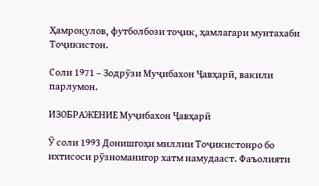Ҳамроқулов, футболбози тоҷик, ҳамлагари мунтахаби Тоҷикистон.

Соли 1971 – Зодрӯзи Муҷибахон Ҷавҳарӣ, вакили парлумон.

ИЗОБРАЖЕНИЕ Муҷибахон Ҷавҳарӣ

Ӯ соли 1993 Донишгоҳи миллии Тоҷикистонро бо ихтисоси рӯзноманигор хатм намудааст. Фаъолияти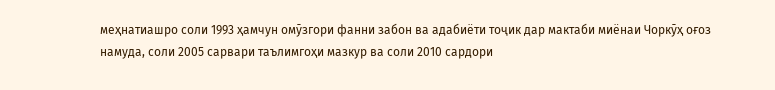меҳнатиашро соли 1993 ҳамчун омӯзгори фанни забон ва адабиёти тоҷик дар мактаби миёнаи Чоркӯҳ оғоз намуда, соли 2005 сарвари таълимгоҳи мазкур ва соли 2010 сардори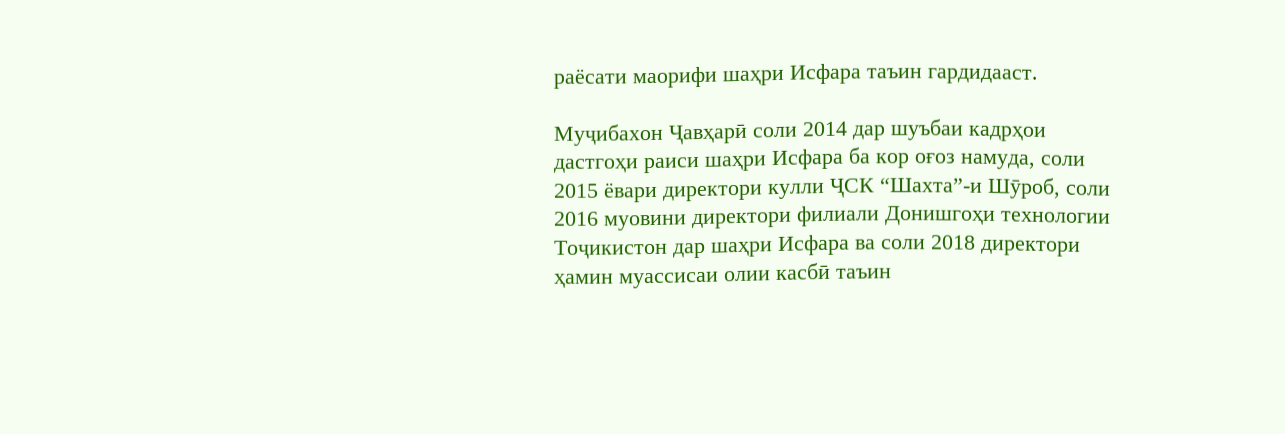раёсати маорифи шаҳри Исфара таъин гардидааст.

Муҷибахон Ҷавҳарӣ соли 2014 дар шуъбаи кадрҳои дастгоҳи раиси шаҳри Исфара ба кор оғоз намуда, соли 2015 ёвари директори кулли ҶСК “Шахта”-и Шӯроб, соли 2016 муовини директори филиали Донишгоҳи технологии Тоҷикистон дар шаҳри Исфара ва соли 2018 директори ҳамин муассисаи олии касбӣ таъин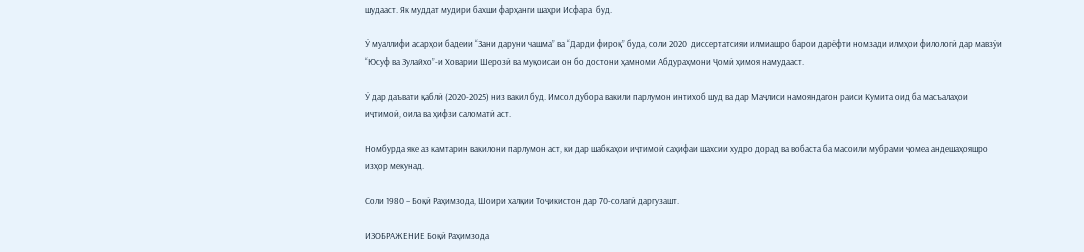шудааст. Як муддат мудири бахши фарҳанги шаҳри Исфара  буд.

Ӯ муаллифи асарҳои бадеии “Зани даруни чашма” ва “Дарди фироқ” буда, соли 2020  диссертатсияи илмиашро барои дарёфти номзади илмҳои филологӣ дар мавзӯи “Юсуф ва Зулайхо”-и Ховарии Шерозӣ ва муқоисаи он бо достони ҳамноми Абдураҳмони Ҷомӣ ҳимоя намудааст.

Ӯ дар даъвати қаблӣ (2020-2025) низ вакил буд. Имсол дубора вакили парлумон интихоб шуд ва дар Маҷлиси намояндагон раиси Кумита оид ба масъалаҳои иҷтимоӣ, оила ва ҳифзи саломатӣ аст.

Номбурда яке аз камтарин вакилони парлумон аст, ки дар шабкаҳои иҷтимоӣ саҳифаи шахсии худро дорад ва вобаста ба масоили мубрами ҷомеа андешаҳояшро изҳор мекунад.

Соли 1980 – Боқӣ Раҳимзода, Шоири халқии Тоҷикистон дар 70-солагӣ даргузашт.

ИЗОБРАЖЕНИЕ Боқӣ Раҳимзода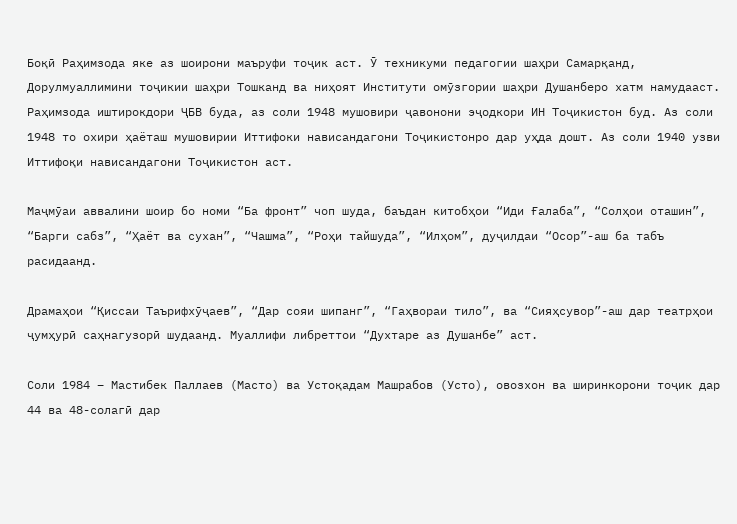Боқӣ Раҳимзода яке аз шоирони маъруфи тоҷик аст. Ӯ техникуми педагогии шаҳри Самарқанд, Дорулмуаллимини тоҷикии шаҳри Тошканд ва ниҳоят Институти омӯзгории шаҳри Душанберо хатм намудааст. Раҳимзода иштирокдори ҶБВ буда, аз соли 1948 мушовири ҷавонони эҷодкори ИН Тоҷикистон буд. Аз соли 1948 то охири ҳаёташ мушовирии Иттифоки нависандагони Тоҷикистонро дар уҳда дошт. Аз соли 1940 узви Иттифоқи нависандагони Тоҷикистон аст.

Маҷмӯаи аввалини шоир бо номи “Ба фронт” чоп шуда, баъдан китобҳои “Иди Ғалаба”, “Солҳои оташин”, “Барги сабз”, “Ҳаёт ва сухан”, “Чашма”, “Роҳи тайшуда”, “Илҳом”, дуҷилдаи “Осор”-аш ба табъ расидаанд.

Драмаҳои “Қиссаи Таърифхӯҷаев”, “Дар сояи шипанг”, “Гаҳвораи тило”, ва “Сияҳсувор”-аш дар театрҳои ҷумҳурӣ саҳнагузорӣ шудаанд. Муаллифи либреттои “Духтаре аз Душанбе” аст.

Соли 1984 – Мастибек Паллаев (Масто) ва Устоқадам Машрабов (Усто), овозхон ва ширинкорони тоҷик дар 44 ва 48-солагӣ дар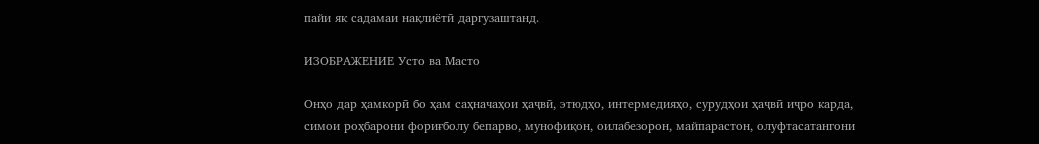пайи як садамаи нақлиётӣ даргузаштанд.

ИЗОБРАЖЕНИЕ Усто ва Масто

Онҳо дар ҳамкорӣ бо ҳам саҳначаҳои ҳаҷвӣ, этюдҳо, интермедияҳо, сурудҳои ҳаҷвӣ иҷро карда, симои роҳбарони фориғболу бепарво, мунофиқон, оилабезорон, майпарастон, олуфтасатангони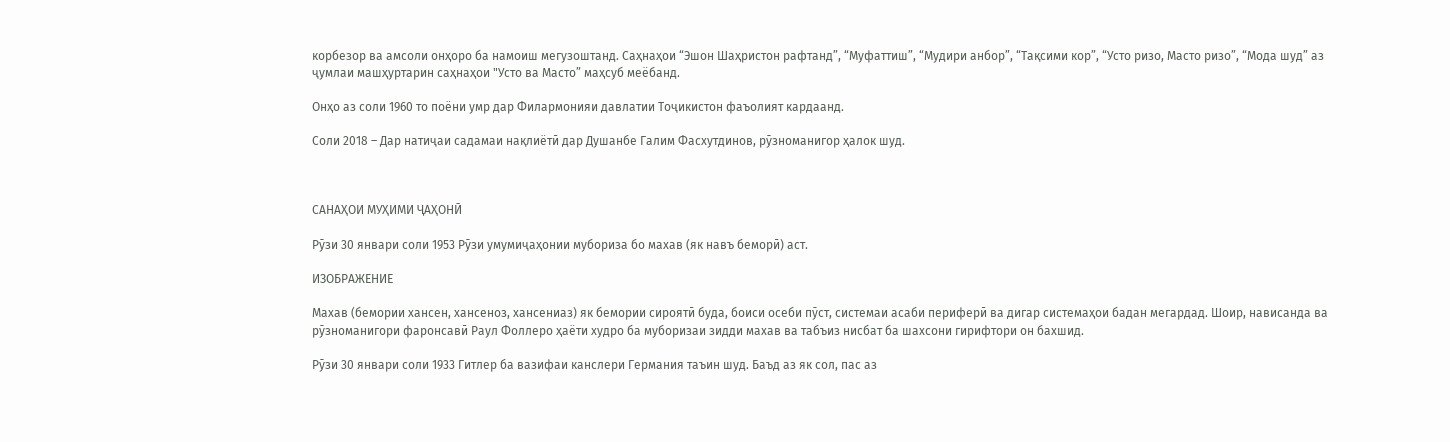корбезор ва амсоли онҳоро ба намоиш мегузоштанд. Саҳнаҳои “Эшон Шаҳристон рафтанд”, “Муфаттиш”, “Мудири анбор”, “Тақсими кор”, “Усто ризо, Масто ризо”, “Мода шуд” аз ҷумлаи машҳуртарин саҳнаҳои "Усто ва Масто” маҳсуб меёбанд.

Онҳо аз соли 1960 то поёни умр дар Филармонияи давлатии Тоҷикистон фаъолият кардаанд.

Соли 2018 – Дар натиҷаи садамаи нақлиётӣ дар Душанбе Галим Фасхутдинов, рӯзноманигор ҳалок шуд.



САНАҲОИ МУҲИМИ ҶАҲОНӢ

Рӯзи 30 январи соли 1953 Рӯзи умумиҷаҳонии мубориза бо махав (як навъ беморӣ) аст.

ИЗОБРАЖЕНИЕ

Махав (бемории хансен, хансеноз, хансениаз) як бемории сироятӣ буда, боиси осеби пӯст, системаи асаби периферӣ ва дигар системаҳои бадан мегардад. Шоир, нависанда ва рӯзноманигори фаронсавӣ Раул Фоллеро ҳаёти худро ба муборизаи зидди махав ва табъиз нисбат ба шахсони гирифтори он бахшид.

Рӯзи 30 январи соли 1933 Гитлер ба вазифаи канслери Германия таъин шуд. Баъд аз як сол, пас аз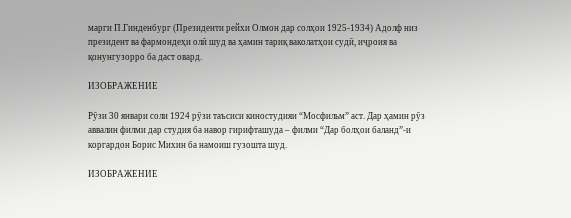марги П.Гинденбург (Президенти рейхи Олмон дар солҳои 1925-1934) Адолф низ президент ва фармондеҳи олӣ шуд ва ҳамин тариқ ваколатҳои судӣ, иҷроия ва қонунгузорро ба даст овард.

ИЗОБРАЖЕНИЕ

Рӯзи 30 январи соли 1924 рӯзи таъсиси киностудияи “Мосфильм” аст. Дар ҳамин рӯз аввалин филми дар студия ба навор гирифташуда – филми “Дар болҳои баланд”-и коргардон Борис Михин ба намоиш гузошта шуд.

ИЗОБРАЖЕНИЕ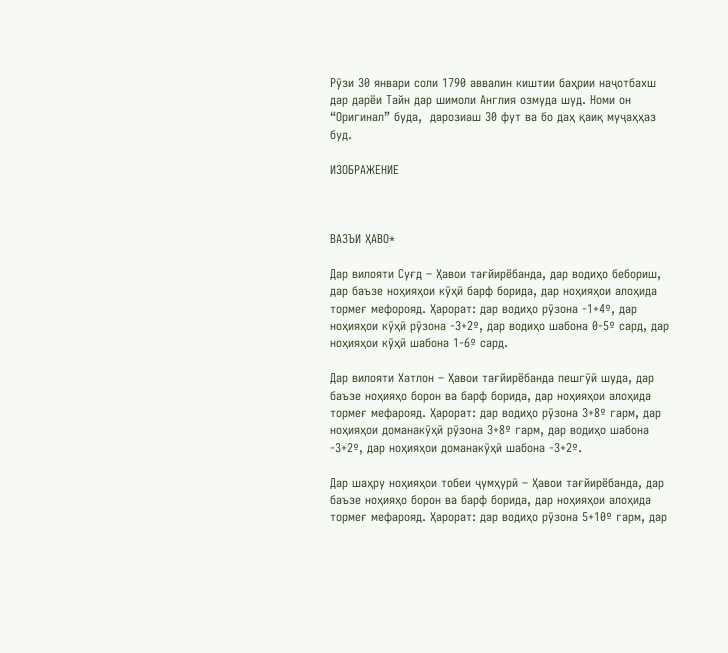Рӯзи 30 январи соли 1790 аввалин киштии баҳрии наҷотбахш дар дарёи Тайн дар шимоли Англия озмуда шуд. Номи он “Оригинал” буда,  дарозиаш 30 фут ва бо даҳ қаиқ муҷаҳҳаз буд.

ИЗОБРАЖЕНИЕ



ВАЗЪИ ҲАВО*

Дар вилояти Суғд – Ҳавои тағйирёбанда, дар водиҳо бебориш, дар баъзе ноҳияҳои кӯҳӣ барф борида, дар ноҳияҳои алоҳида тормеғ мефорояд. Ҳарорат: дар водиҳо рӯзона -1+4º, дар ноҳияҳои кӯҳӣ рӯзона -3+2º, дар водиҳо шабона 0-5º сард, дар ноҳияҳои кӯҳӣ шабона 1-6º сард.

Дар вилояти Хатлон – Ҳавои тағйирёбанда пешгӯӣ шуда, дар баъзе ноҳияҳо борон ва барф борида, дар ноҳияҳои алоҳида тормеғ мефарояд. Ҳарорат: дар водиҳо рӯзона 3+8º гарм, дар ноҳияҳои доманакӯҳӣ рӯзона 3+8º гарм, дар водиҳо шабона -3+2º, дар ноҳияҳои доманакӯҳӣ шабона -3+2º.

Дар шаҳру ноҳияҳои тобеи ҷумҳурӣ – Ҳавои тағйирёбанда, дар баъзе ноҳияҳо борон ва барф борида, дар ноҳияҳои алоҳида тормеғ мефарояд. Ҳарорат: дар водиҳо рӯзона 5+10º гарм, дар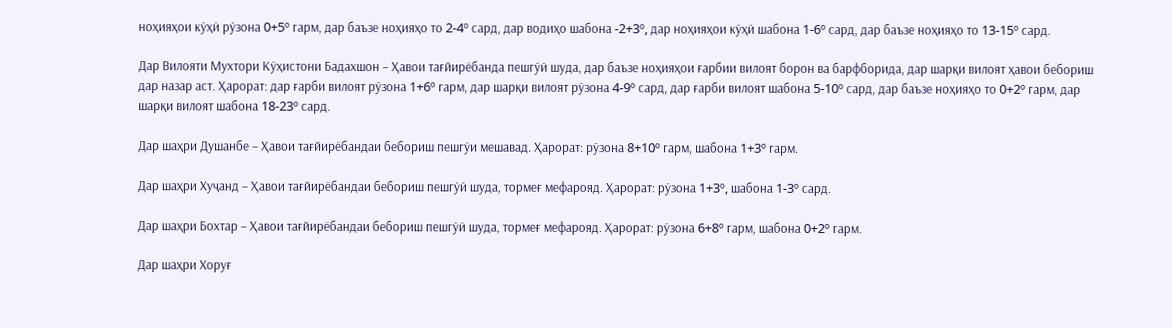ноҳияҳои кӯҳӣ рӯзона 0+5º гарм, дар баъзе ноҳияҳо то 2-4º сард, дар водиҳо шабона -2+3º, дар ноҳияҳои кӯҳӣ шабона 1-6º сард, дар баъзе ноҳияҳо то 13-15º сард.

Дар Вилояти Мухтори Кӯҳистони Бадахшон – Ҳавои тағйирёбанда пешгӯӣ шуда, дар баъзе ноҳияҳои ғарбии вилоят борон ва барфборида, дар шарқи вилоят ҳавои бебориш дар назар аст. Ҳарорат: дар ғарби вилоят рӯзона 1+6º гарм, дар шарқи вилоят рӯзона 4-9º сард, дар ғарби вилоят шабона 5-10º сард, дар баъзе ноҳияҳо то 0+2º гарм, дар шарқи вилоят шабона 18-23º сард.

Дар шаҳри Душанбе – Ҳавои тағйирёбандаи бебориш пешгӯи мешавад. Ҳарорат: рӯзона 8+10º гарм, шабона 1+3º гарм.

Дар шаҳри Хуҷанд – Ҳавои тағйирёбандаи бебориш пешгӯӣ шуда, тормеғ мефарояд. Ҳарорат: рӯзона 1+3º, шабона 1-3º сард.

Дар шаҳри Бохтар – Ҳавои тағйирёбандаи бебориш пешгӯӣ шуда, тормеғ мефарояд. Ҳарорат: рӯзона 6+8º гарм, шабона 0+2º гарм.

Дар шаҳри Хоруғ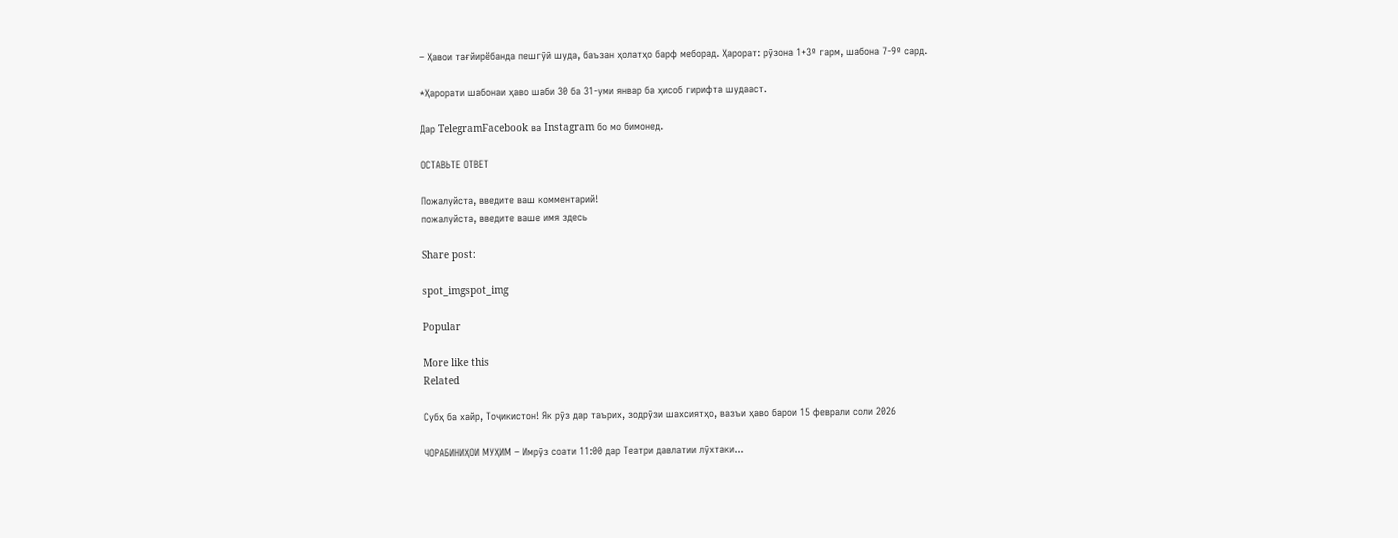– Ҳавои тағйирёбанда пешгӯӣ шуда, баъзан ҳолатҳо барф меборад. Ҳарорат: рӯзона 1+3º гарм, шабона 7-9º сард.

*Ҳарорати шабонаи ҳаво шаби 30 ба 31-уми январ ба ҳисоб гирифта шудааст.

Дар TelegramFacebook ва Instagram бо мо бимонед.

ОСТАВЬТЕ ОТВЕТ

Пожалуйста, введите ваш комментарий!
пожалуйста, введите ваше имя здесь

Share post:

spot_imgspot_img

Popular

More like this
Related

Субҳ ба хайр, Тоҷикистон! Як рӯз дар таърих, зодрӯзи шахсиятҳо, вазъи ҳаво барои 15 феврали соли 2026

ЧОРАБИНИҲОИ МУҲИМ – Имрӯз соати 11:00 дар Театри давлатии лӯхтаки...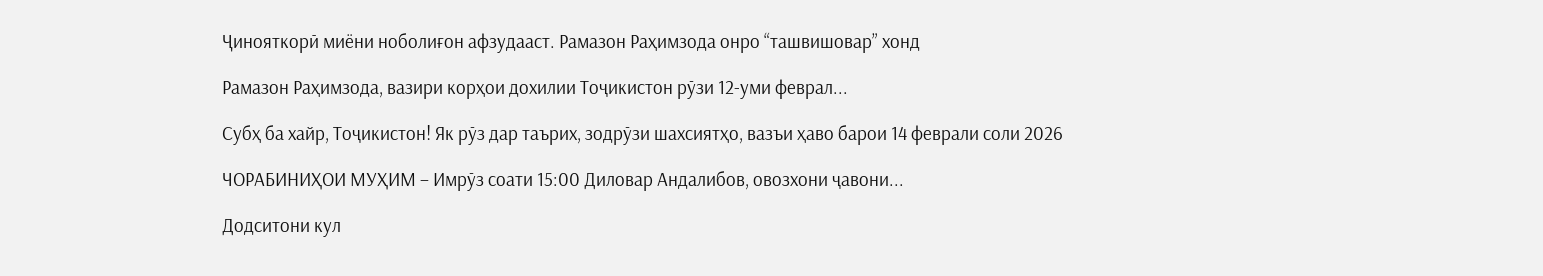Ҷинояткорӣ миёни ноболиғон афзудааст. Рамазон Раҳимзода онро “ташвишовар” хонд

Рамазон Раҳимзода, вазири корҳои дохилии Тоҷикистон рӯзи 12-уми феврал...

Субҳ ба хайр, Тоҷикистон! Як рӯз дар таърих, зодрӯзи шахсиятҳо, вазъи ҳаво барои 14 феврали соли 2026

ЧОРАБИНИҲОИ МУҲИМ – Имрӯз соати 15:00 Диловар Андалибов, овозхони ҷавони...

Додситони кул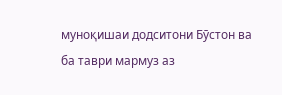муноқишаи додситони Бӯстон ва ба таври мармуз аз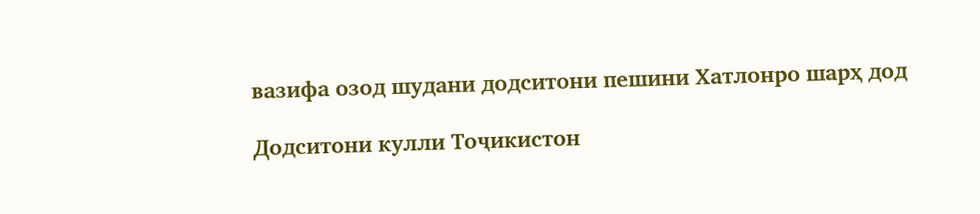вазифа озод шудани додситони пешини Хатлонро шарҳ дод

Додситони кулли Тоҷикистон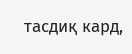тасдиқ кард,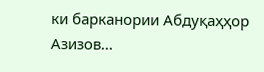ки барканории Абдуқаҳҳор Азизов...